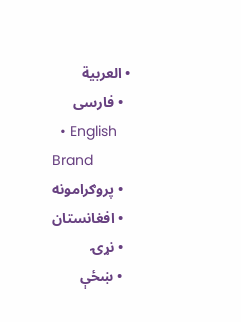• العربية
  • فارسی
  • English
Brand
  • پروګرامونه
  • افغانستان
  • نړۍ
  • ښځې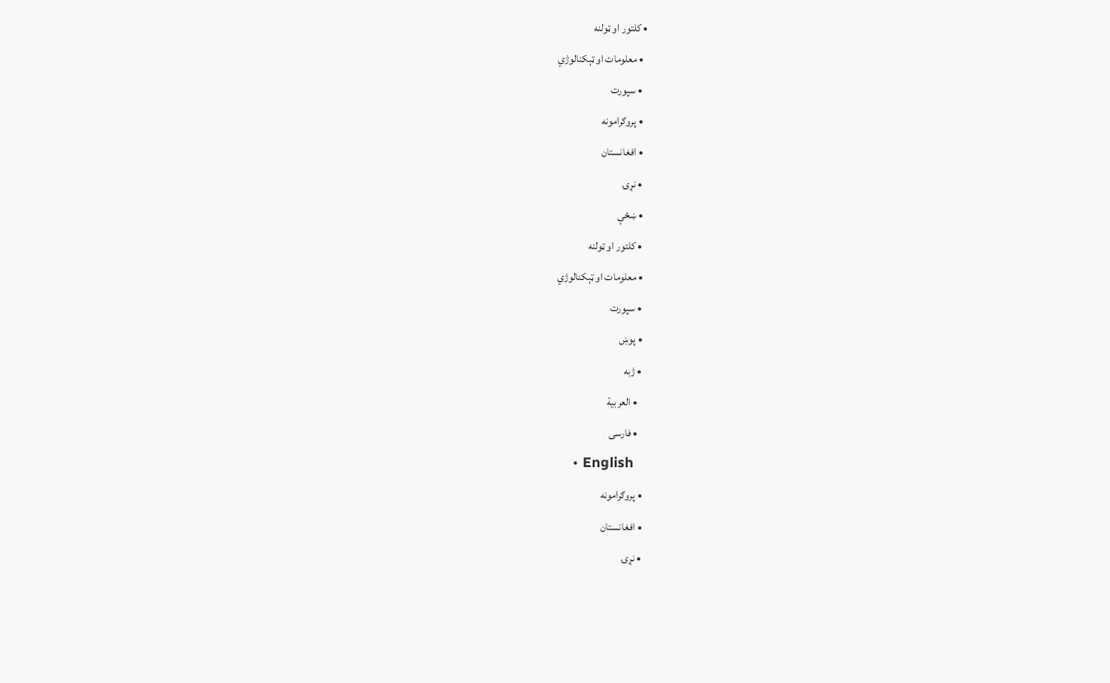• کلتور او ټولنه
  • معلومات او ټېکنالوژي
  • سپورت
  • پروګرامونه
  • افغانستان
  • نړۍ
  • ښځې
  • کلتور او ټولنه
  • معلومات او ټېکنالوژي
  • سپورت
  • پوښ
  • ژبه
    • العربية
    • فارسی
    • English
  • پروګرامونه
  • افغانستان
  • نړۍ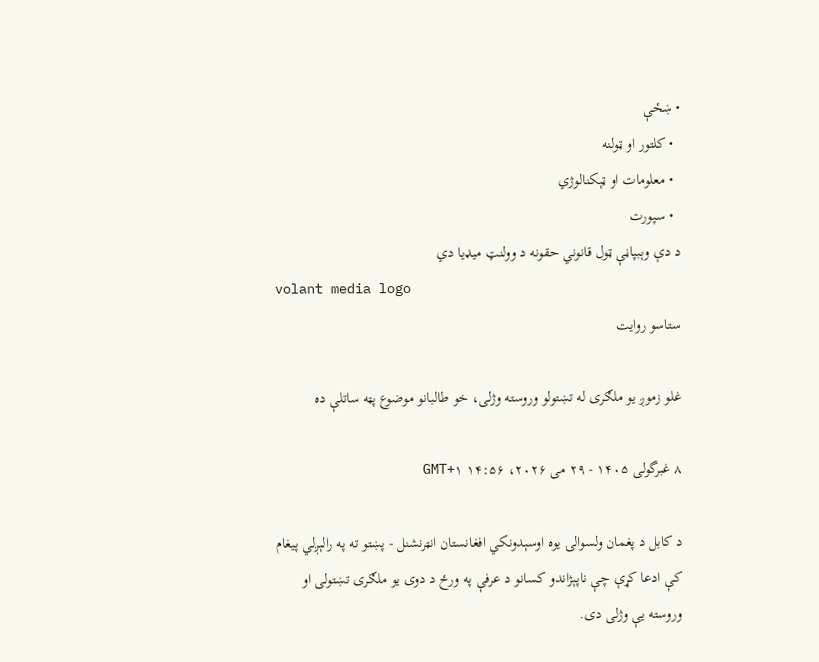• ښځې
  • کلتور او ټولنه
  • معلومات او ټېکنالوژي
  • سپورت
د دې وېبپاڼې ټول قانوني حقونه د وولنټ میډیا دي
volant media logo
ستاسو روایت

غلو زموږ یو ملګری له تښتولو وروسته وژلی، خو طالبانو موضوع پټه ساتلې ده

۸ غبرگولی ۱۴۰۵ - ۲۹ می ۲۰۲۶، ۱۴:۵۶ GMT+۱

د کابل د پغمان ولسوالۍ یوه اوسېدونکي افغانستان انټرنشنل - پښتو ته په رالېږلي پیغام کې ادعا کړې چې ناپېژاندو کسانو د عرفې په ورځ د دوی یو ملګری تښتولی او وروسته یې وژلی دی.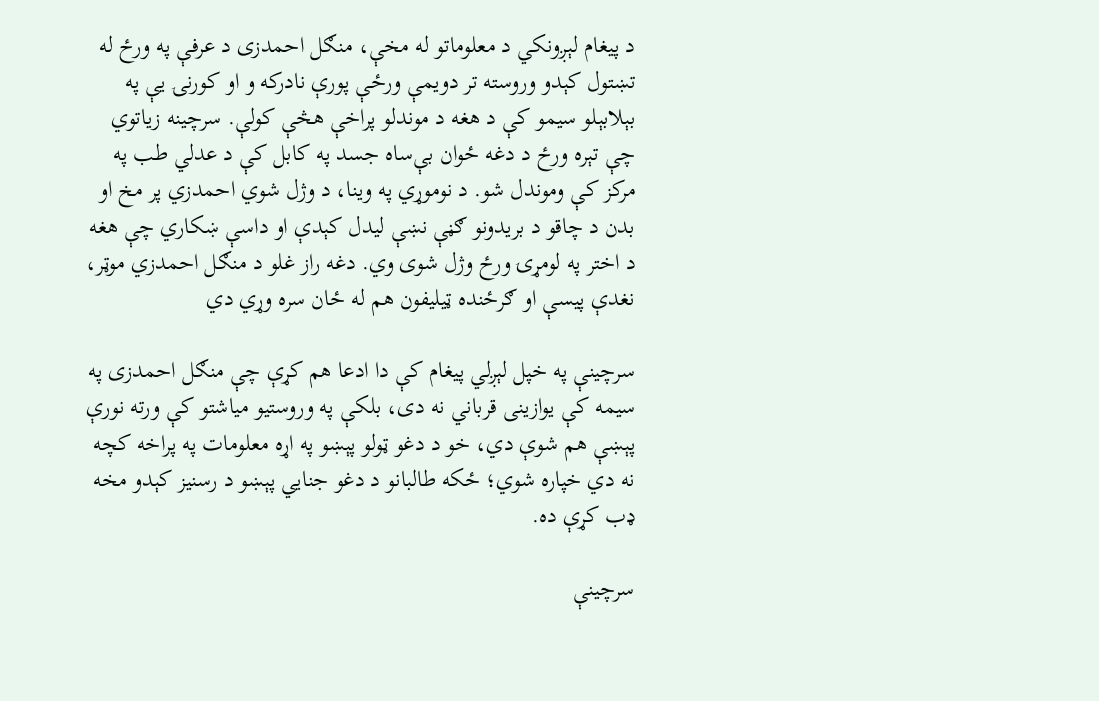د پیغام لېږونکي د معلوماتو له مخې، منګل احمدزی د عرفې په ورځ له تښتول کېدو وروسته تر دویمې ورځې پورې نادرکه و او کورنۍ یې په بېلابېلو سیمو کې د هغه د موندلو پراخې هڅې کولې. سرچینه زیاتوي چې تېره ورځ د دغه ځوان بې‌ساه جسد په کابل کې د عدلي طب په مرکز کې وموندل شو. د نوموړي په وینا، د وژل شوي احمدزي پر مخ او بدن د چاقو د بریدونو ګڼې نښې لیدل کېدې او داسې ښکاري چې هغه د اختر په لومړۍ ورځ وژل شوی وي. دغه راز غلو د منګل احمدزي موټر، نغدې پیسې او ګرځنده ټیلیفون هم له ځان سره وړي دي

سرچینې په‌ خپل لېږلي پیغام کې دا ادعا هم کړې چې منګل احمدزی په سیمه کې یوازینی قرباني نه دی، بلکې په وروستیو میاشتو کې ورته نورې پېښې هم شوې دي، خو د دغو ټولو پېښو په اړه معلومات په پراخه کچه نه دي خپاره شوي؛ ځکه طالبانو د دغو جنايي پېښو د رسنیز کېدو مخه ډب کړې ده.

سرچینې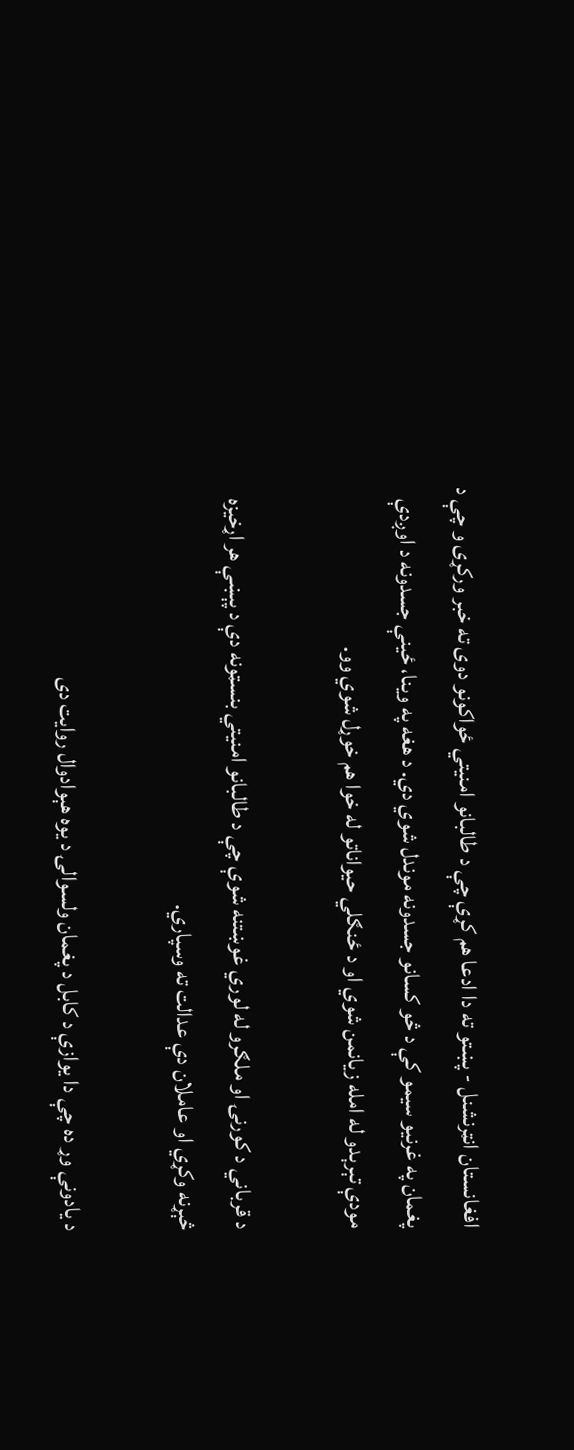افغانستان انټرنشنل - پښتو ته دا ادعا هم کړې چې د طالبانو امنیتي ځواکونو دوی ته خبر ورکړی و چې د پغمان په غرنیو سیمو کې د څو کسانو جسدونه موندل شوي دي. د هغه په وینا، ځینې جسدونه د اوږدې مودې تېرېدو له امله زیانمن شوي او د ځنګلي حیواناتو له خوا هم خوړل شوي وو.

د قرباني د کورنۍ او ملګرو له لوري غوښتنه شوې چې د طالبانو امنیتي بنسټونه دې د پېښې هر اړخیزه څېړنه وکړي او عاملان دې عدالت ته وسپاري.

د یادونې وړ ده چې دا یوازې د کابل د پغمان ولسوالۍ د یوه هېوادوال روایت دی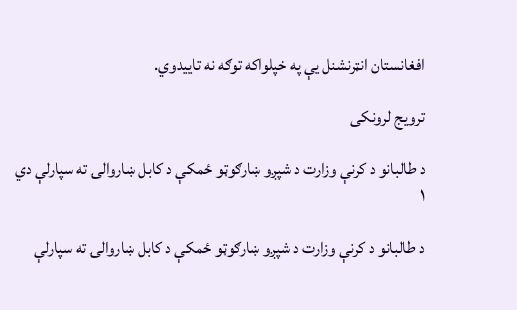افغانستان انټرنشنل یې په خپلواکه توګه نه تاییدوي.

ترویج لرونکی

د طالبانو د کرنې وزارت د شپږو ښارګوټو ځمکې د کابل ښاروالۍ ته سپارلې دي
۱

د طالبانو د کرنې وزارت د شپږو ښارګوټو ځمکې د کابل ښاروالۍ ته سپارلې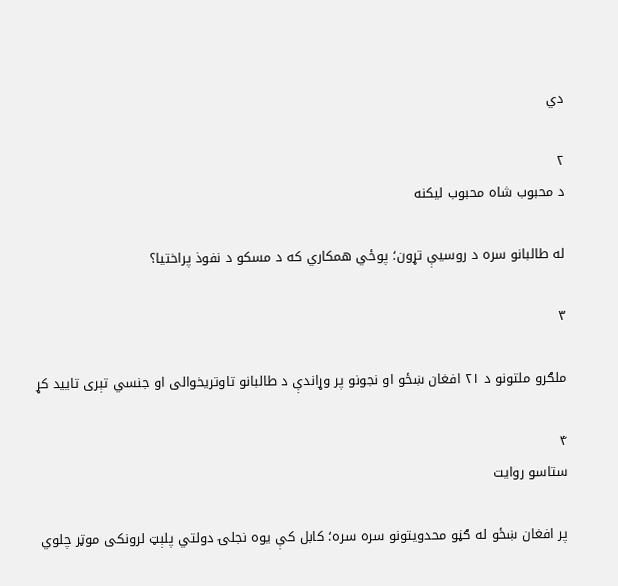دي

۲
د محبوب شاه محبوب لیکنه

له طالبانو سره د روسیې تړون؛ پوځي همکاري که د مسکو د نفوذ پراختیا؟

۳

ملګرو ملتونو د ۲۱ افغان ښځو او نجونو پر وړاندې د طالبانو تاوتریخوالی او جنسي تېری تایید کړ

۴
ستاسو روایت

پر افغان ښځو له ګڼو محدویتونو سره سره؛ کابل کې یوه نجلۍ دولتي پلېټ لرونکی موټر چلوي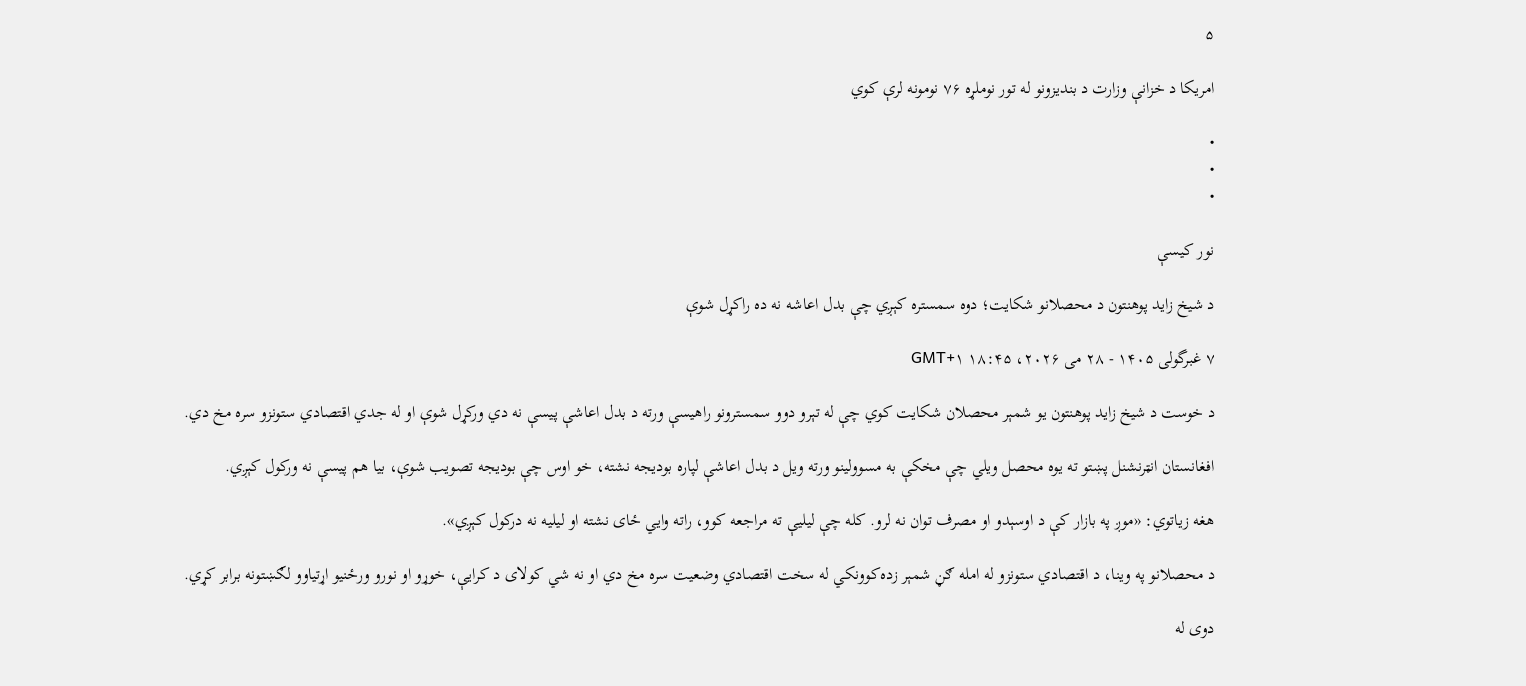۵

امریکا د خزانې وزارت د بندیزونو له تور نوملړه ۷۶ نومونه لرې کوي

•
•
•

نور کیسې

د شیخ زاید پوهنتون د محصلانو شکایت؛ دوه سمستره کېږي چې بدل اعاشه نه ده راکړل شوې

۷ غبرگولی ۱۴۰۵ - ۲۸ می ۲۰۲۶، ۱۸:۴۵ GMT+۱

د خوست د شیخ زاید پوهنتون یو شمېر محصلان شکایت کوي چې له تېرو دوو سمسترونو راهیسې ورته د بدل اعاشې پیسې نه دي ورکړل شوې او له جدي اقتصادي ستونزو سره مخ دي.

افغانستان انټرنشنل پښتو ته یوه محصل ویلي چې مخکې به مسوولینو ورته ویل د بدل اعاشې لپاره بودیجه نشته، خو اوس چې بودیجه تصویب شوې، بیا هم پیسې نه ورکول کېږي.

هغه زیاتوي: «موږ په بازار کې د اوسېدو او مصرف توان نه لرو. کله چې لیلیې ته مراجعه کوو، راته وایي ځای نشته او لیلیه نه درکول کېږي».

د محصلانو په وینا، د اقتصادي ستونزو له امله ګڼ شمېر زده‌کوونکي له سخت اقتصادي وضعیت سره مخ دي او نه شي کولای د کرایې، خوړو او نورو ورځنیو اړتیاوو لګښتونه برابر کړي.

دوی له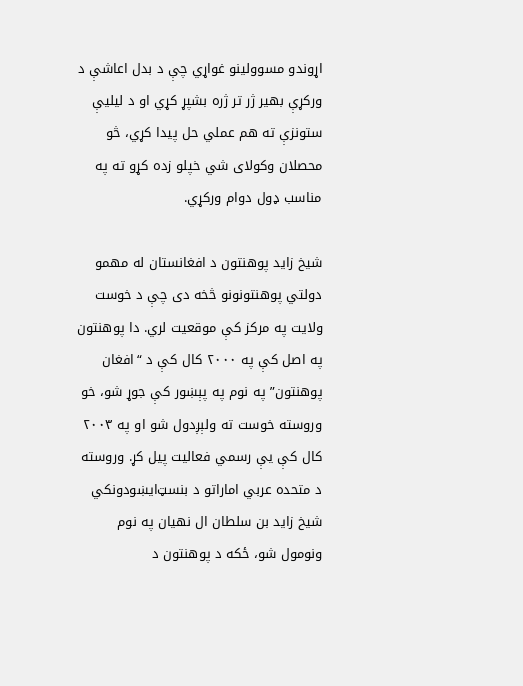اړوندو مسوولینو غواړي چې د بدل اعاشې د ورکړې بهیر ژر تر ژره بشپړ کړي او د لیلیې ستونزې ته هم عملي حل پیدا کړي، څو محصلان وکولای شي خپلو زده کړو ته په مناسب ډول دوام ورکړي.

شیخ زاید پوهنتون د افغانستان له مهمو دولتي پوهنتونونو څخه دی چې د خوست ولایت په مرکز کې موقعیت لري. دا پوهنتون په اصل کې په ۲۰۰۰ کال کې د “افغان پوهنتون” په نوم په پېښور کې جوړ شو، خو وروسته خوست ته ولېږدول شو او په ۲۰۰۳ کال کې یې رسمي فعالیت پیل کړ. وروسته د متحده عربي اماراتو د بنسټ‌ايښودونکي شیخ زاید بن سلطان ال نهیان په نوم ونومول شو، ځکه د پوهنتون د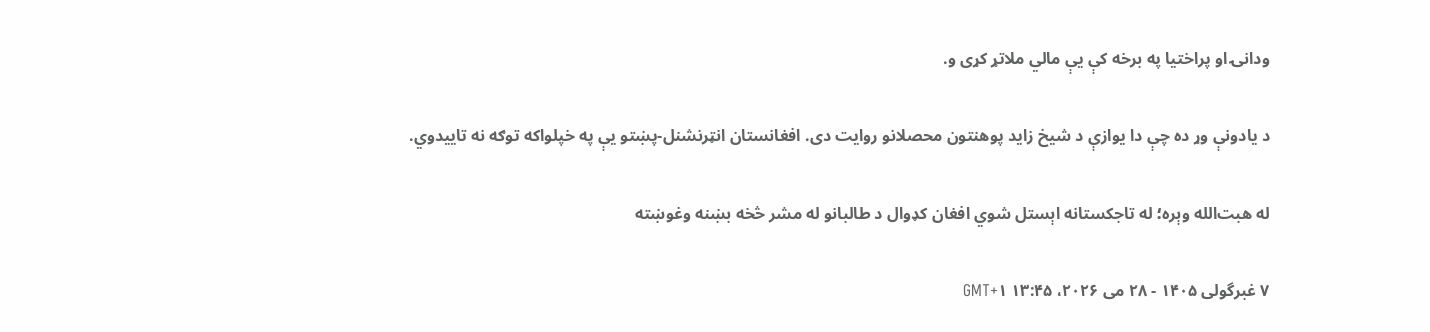ودانۍ او پراختیا په برخه کې یې مالي ملاتړ کړی و.

د یادونې وړ ده چې دا یوازې د شیخ زاید پوهنتون محصلانو روایت دی. افغانستان انټرنشنل-پښتو یې په خپلواکه توګه نه تاییدوي.

له هبت‌الله وېره؛ له تاجکستانه اېستل شوي افغان کډوال د طالبانو له مشر څخه بښنه وغوښته

۷ غبرگولی ۱۴۰۵ - ۲۸ می ۲۰۲۶، ۱۳:۴۵ GMT+۱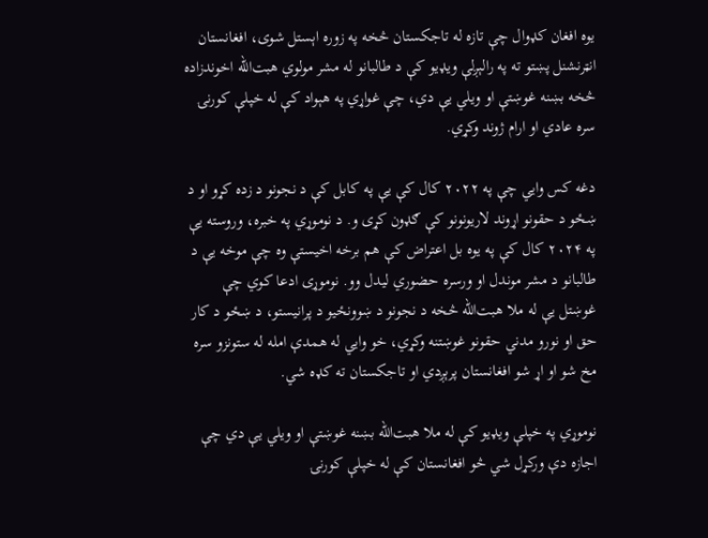یوه افغان کډوال چې تازه له تاجکستان څخه په زوره اېستل شوی، افغانستان انټرنشنل پښتو ته په رالېږلې ویډیو کې د طالبانو له مشر مولوي هبت‌الله اخوندزاده څخه بښنه غوښتې او ویلي یې دي، چې غواړي په هېواد کې له خپلې کورنۍ سره عادي او ارام ژوند وکړي.

دغه کس وایي چې په ۲۰۲۲ کال کې یې په کابل کې د نجونو د زده کړو او د ښځو د حقونو اړوند لاریونونو کې ګډون کړی و. د نوموړي په خبره، وروسته یې په ۲۰۲۴ کال کې په یوه بل اعتراض کې هم برخه اخیستې وه چې موخه یې د طالبانو د مشر موندل او ورسره حضوري لیدل وو. نوموړی ادعا کوي چې غوښتل یې له ملا هبت‌الله څخه د نجونو د ښوونځیو د پرانیستو، د ښځو د کار حق او نورو مدني حقونو غوښتنه وکړي، خو وایي له همدې امله له ستونزو سره مخ شو او اړ شو افغانستان پرېږدي او تاجکستان ته کډه شي.

نوموړي په خپلې ویډیو کې له ملا هبت‌الله بښنه غوښتې او ویلي یې دي چې اجازه دې ورکړل شي څو افغانستان کې له خپلې کورنۍ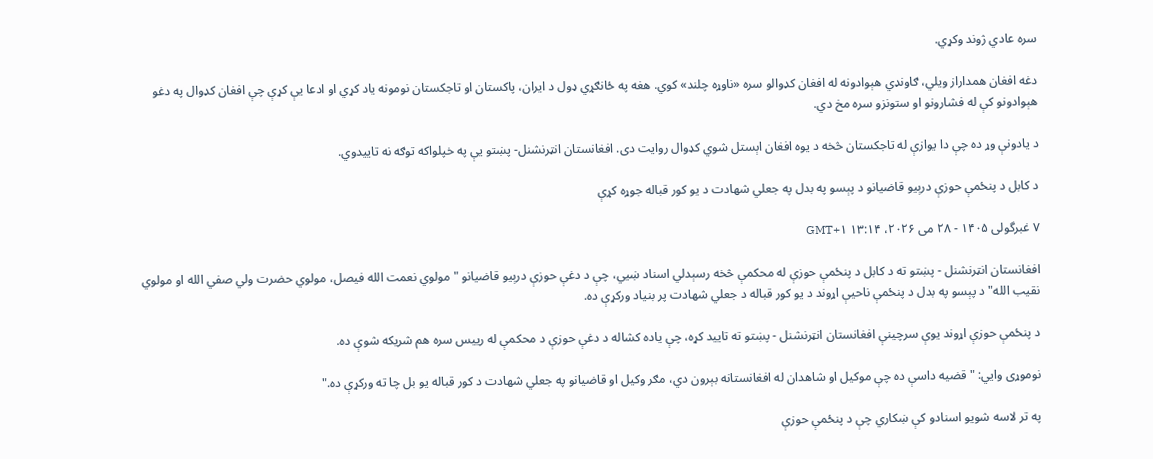سره عادي ژوند وکړي.

دغه افغان همداراز ویلي، ګاونډي هېوادونه له افغان کډوالو سره «ناوړه چلند» کوي. هغه په ځانګړي ډول د ایران، پاکستان او تاجکستان نومونه یاد کړي او ادعا یې کړې چې افغان کډوال په دغو هېوادونو کې له فشارونو او ستونزو سره مخ دي.

د یادونې وړ ده چې دا یوازې له تاجکستان څخه د یوه افغان اېستل شوي کډوال روایت دی. افغانستان انټرنشنل- پښتو یې په خپلواکه توګه نه تاییدوي.

د کابل د پنځمې حوزې درېیو قاضیانو د پېسو په بدل په جعلي شهادت د یو کور قباله جوړه کړې

۷ غبرگولی ۱۴۰۵ - ۲۸ می ۲۰۲۶، ۱۳:۱۴ GMT+۱

افغانستان انټرنشنل - پښتو ته د کابل د پنځمې حوزې له محکمې څخه رسېدلي اسناد ښيي، چې د دغې حوزې درېیو قاضیانو "مولوي نعمت الله فیصل، مولوي حضرت ولي صفي الله او مولوي نقیب الله" د پېسو په بدل د پنځمې ناحیې اړوند د یو کور قباله د جعلي شهادت پر بنیاد ورکړې ده.

د پنځمې حوزې اړوند یوې سرچینې افغانستان انټرنشنل - پښتو ته تایید کړه، چې یاده کشاله د دغې حوزې د محکمې له رییس سره هم شریکه شوې ده.

نوموړی وايي: "قضیه داسې ده چې موکیل او شاهدان له افغانستانه بېرون دي، مګر وکیل او قاضیانو په جعلي شهادت د کور قباله یو بل چا ته ورکړې ده."

په تر لاسه شویو اسنادو کې ښکاري چې د پنځمې حوزې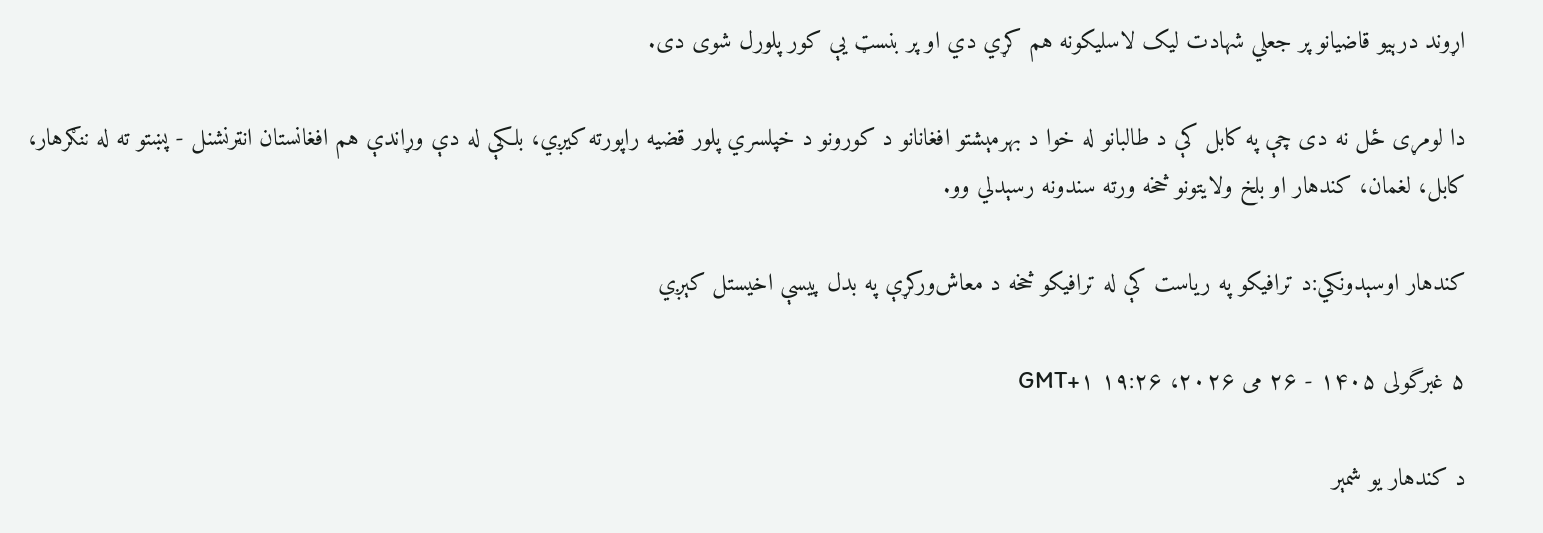اړوند درېیو قاضیانو پر جعلي شهادت لیک لاسلیکونه هم کړي دي او پر بنسټ یې کور پلورل شوی دی.

دا لومړی ځل نه دی چې په کابل کې د طالبانو له خوا د بهرمېشتو افغانانو د کورونو د خپلسري پلور قضیه راپورته کیږي، بلکې له دې وړاندې هم افغانستان انټرنشنل - پښتو ته له ننګرهار، کابل، لغمان، کندهار او بلخ ولایتونو څخه ورته سندونه رسېدلي وو.

کندهار اوسېدونکي:د ترافیکو په ریاست کې له ترافیکو څخه د معاش‌ورکړې په بدل پیسې اخیستل کېږي

۵ غبرگولی ۱۴۰۵ - ۲۶ می ۲۰۲۶، ۱۹:۲۶ GMT+۱

د کندهار یو شمېر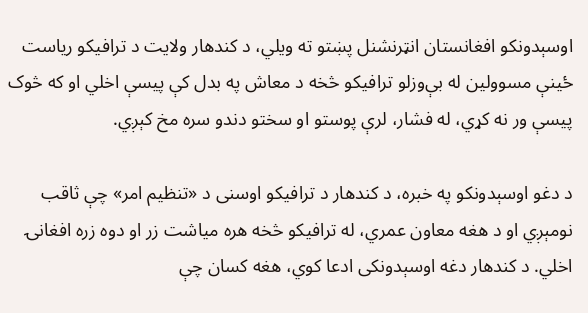اوسېدونکو افغانستان انټرنشنل پښتو ته ویلي، د کندهار ولایت د ترافیکو ریاست ځینې مسوولین له بې‌وزلو ترافیکو څخه د معاش په بدل کې پیسې اخلي او که څوک پیسې ور نه کړي، له فشار، لرې پوستو او سختو دندو سره مخ کېږي.

د دغو اوسېدونکو په خبره، د کندهار د ترافیکو اوسنی د «تنظیم امر» چې ثاقب نومېږي او د هغه معاون عمري، له ترافیکو څخه هره میاشت زر او دوه زره افغانۍ اخلي. د کندهار دغه اوسېدونکی ادعا کوي، هغه کسان چې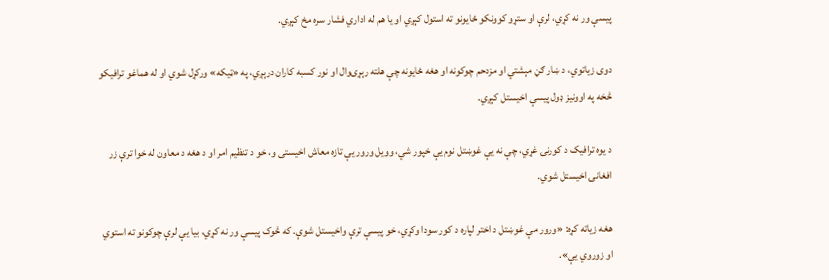پیسې ور نه کړي، لرې او ستړو کوونکو ځایونو ته استول کېږي او یا هم له اداري فشار سره مخ کېږي.

دوی زیاتوي، د ښار ګڼ مېشتي او مزدحم چوکونه او هغه ځایونه چې هلته رېړۍ‌وال او نور کسبه کاران درېږي، په «ټیکه» ورکړل شوي او له هماغو ترافیکو څخه په اوونیز ډول پیسې اخیستل کېږي.

د یوه ترافیک د کورنۍ غړي، چې نه یې غوښتل نوم یې خپور شي، وویل ورور یې تازه معاش اخیستی و، خو د تنظیم امر او د هغه د معاون له خوا ترې زر افغانۍ اخیستل شوي.

هغه زیاته کړه: «ورور مې غوښتل د اختر لپاره د کور سودا وکړي، خو پیسې ترې واخیستل شوې. که څوک پیسې ور نه کړي، بیا یې لرې چوکونو ته استوي او زوروي یې».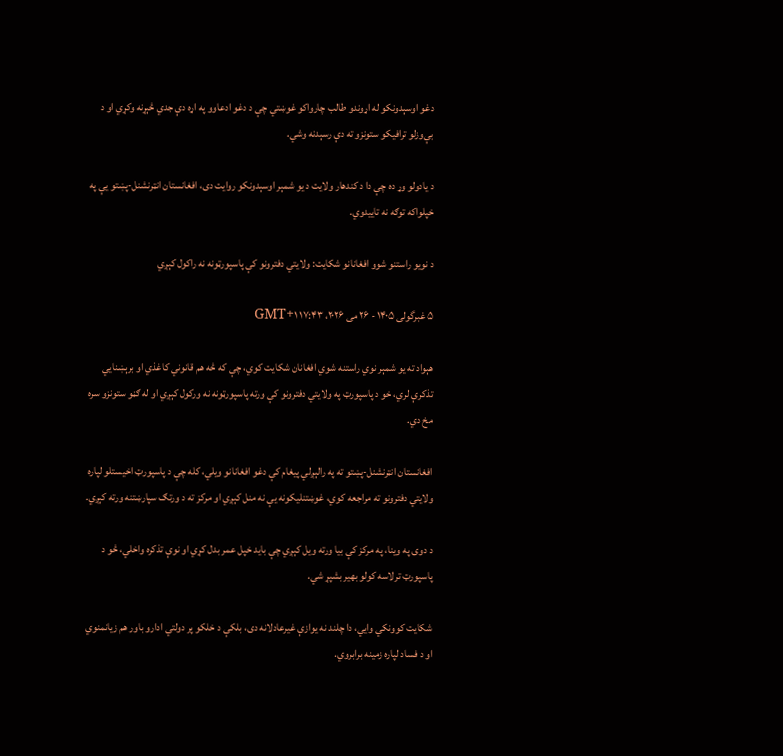دغو اوسېدونکو له اړوندو طالب چارواکو غوښتي چې د دغو ادعاوو په اړه دې جدي څېړنه وکړي او د بې‌وزلو ترافیکو ستونزو ته دې رسېدنه وشي.

د یادولو وړ ده چې دا د کندهار ولایت د یو شمېر اوسېدونکو روایت دی، افغانستان انټرنشنل-پښتو یې په خپلواکه توګه نه تاییدوي.

د نويو راستنو شوو افغانانو شکایت: ولایتي دفترونو کې پاسپورټونه نه راکول کېږي

۵ غبرگولی ۱۴۰۵ - ۲۶ می ۲۰۲۶، ۱۷:۴۳ GMT+۱

هېواد ته یو شمېر نوي راستنه شوي افغانان شکایت کوي، چې که څه هم قانوني کاغذي او برېښنایي تذکرې لري، خو د پاسپورټ په ولایتي دفترونو کې ورته پاسپورټونه نه ورکول کېږي او له ګڼو ستونزو سره مخ دي.

افغانستان انټرنشنل-پښتو ته په رالېږلي پیغام کې دغو افغانانو ویلي، کله چې د پاسپورټ اخیستلو لپاره ولایتي دفترونو ته مراجعه کوي، غوښتنلیکونه یې نه منل کېږي او مرکز ته د ورتګ سپارښتنه ورته کېږي.

د دوی په وینا، په مرکز کې بیا ورته ویل کېږي چې باید خپل عمر بدل کړي او نوې تذکره واخلي، څو د پاسپورټ ترلاسه کولو بهیر بشپړ شي.

شکایت کوونکي وایي، دا چلند نه یوازې غیرعادلانه دی، بلکې د خلکو پر دولتي ادارو باور هم زیانمنوي او د فساد لپاره زمینه برابروي.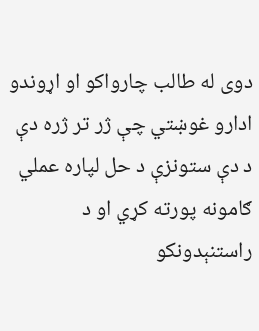دوی له طالب چارواکو او اړوندو ادارو غوښتي چې ژر تر ژره دې د دې ستونزې د حل لپاره عملي ګامونه پورته کړي او د راستنېدونکو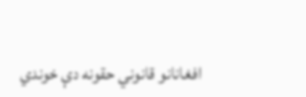افغانانو قانوني حقونه دې خوندي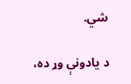شي.

د یادونې وړ ده،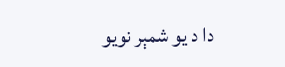دا د یو شمېر نویو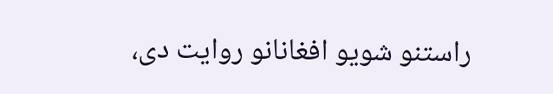راستنو شویو افغانانو روایت دی،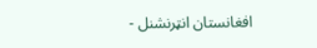افغانستان انټرنشنل -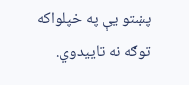پښتو یې په خپلواکه توګه نه تاییدوي.